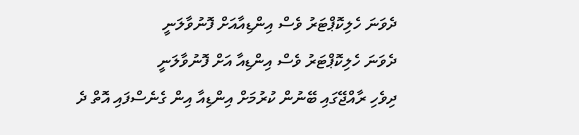ދެވަނަ ހެލިކޮޕްޓަރު ވެސް އިންޑިއާއަށް ފޮނުވާލަނީ
ދެވަނަ ހެލިކޮޕްޓަރު ވެސް އިންޑިއާ އަށް ފޮނުވާލަނީ
ދިވެހި ރާއްޖޭގައި ބޭނުން ކުރުމަށް އިންޑިއާ އިން ގެނެސްފައި އޮތް ދެ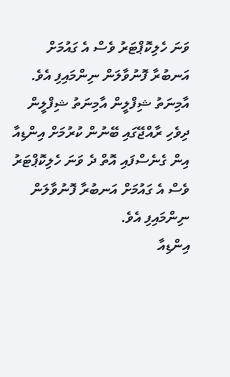ވަނަ ހެލިކޮޕްޓަރު ވެސް އެ ގައުމަށް އަނބުރާ ފޮނުވާލަން ނިންމައިފި އެވެ.
އާމިނަތު ޝިފްލީން އާމިނަތު ޝިފްލީން
ދިވެހި ރާއްޖޭގައި ބޭނުން ކުރުމަށް އިންޑިއާ އިން ގެނެސްފައި އޮތް ދެ ވަނަ ހެލިކޮޕްޓަރު ވެސް އެ ގައުމަށް އަނބުރާ ފޮނުވާލަން ނިންމައިފި އެވެ.
އިންޑިއާ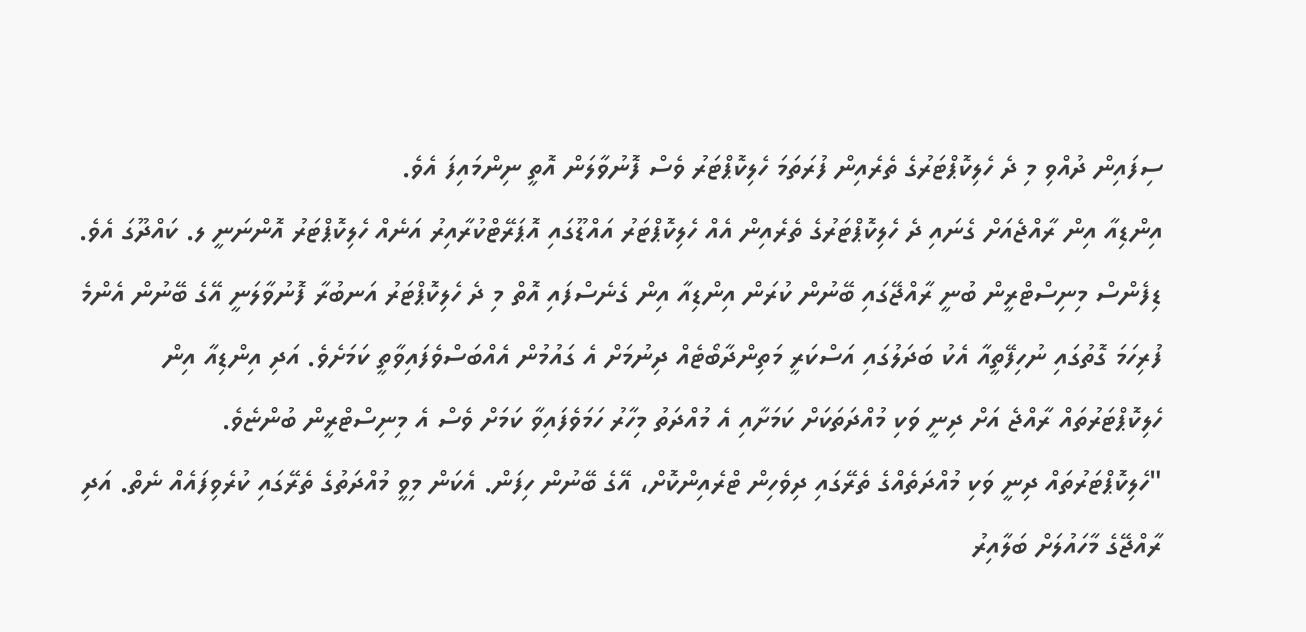ސިފައިން ދުއްވި މި ދެ ހެލިކޮޕްޓަރުގެ ތެރެއިން ފުރަތަމަ ހެލިކޮޕްޓަރު ވެސް ފޮނުވާލަން އޮތީ ނިންމައިފަ އެވެ.
އިންޑިއާ އިން ރާއްޖެއަށް ގެނައި ދެ ހެލިކޮޕްޓަރުގެ ތެރެއިން އެއް ހެލިކޮޕްޓަރު އައްޑޫގައި އޮޕަރޭޓްކުރާއިރު އަނެއް ހެލިކޮޕްޓަރު އޮންނަނީ ލ. ކައްދޫގަ އެވެ.
ޑިފެންސް މިނިސްޓްރީން ބުނީ ރާއްޖޭގައި ބޭނުން ކުރަން އިންޑިއާ އިން ގެނެސްފައި އޮތް މި ދެ ހެލިކޮޕްޓަރު އަނބުރާ ފޮނުވާލަނީ އޭގެ ބޭނުން އެންމެ ފުރިހަމަ ގޮތުގައި ނުހިފޭތީއާ އެކު ބަދަލުގައި އަސްކަރީ މަތިންދާބޯޓެއް ދިނުމަށް އެ ގައުމުން އެއްބަސްވެފައިވާތީ ކަމަށެވެ. އަދި އިންޑިއާ އިން ހެލިކޮޕްޓަރުތައް ރާއްޖެ އަށް ދިނީ ވަކި މުއްދަތަކަށް ކަމަށާއި އެ މުއްދަތު މިހާރު ހަމަވެފައިވާ ކަމަށް ވެސް އެ މިނިސްޓްރީން ބުންޏެވެ.
"ހެލިކޮޕްޓަރުތައް ދިނީ ވަކި މުއްދަތެއްގެ ތެރޭގައި ދިވެހިން ޓްރެއިންކޮށް، އޭގެ ބޭނުން ހިފަން. އެކަން މިވީ މުއްދަތުގެ ތެރޭގައި ކުރެވިފައެއް ނެތް. އަދި ރާއްޖޭގެ މާހައުލަށް ބަލާއިރު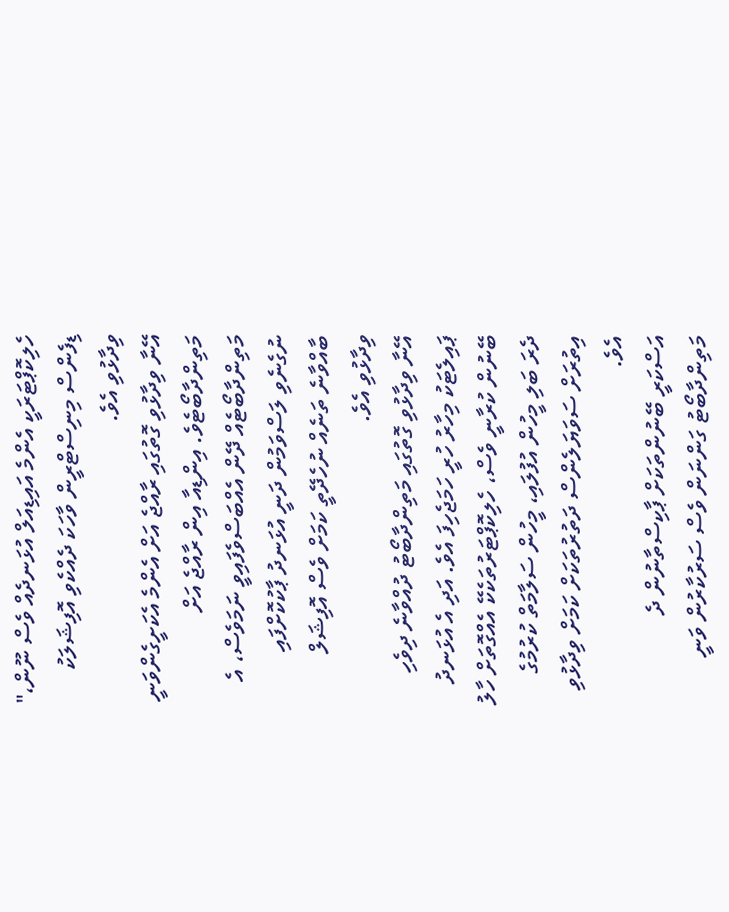ހެލިކޮޕްޓަރަކީ އެންމެ އައިޑިއަލް އުޅަނދެއް ވެސް ނޫން،" ޑިފެންސް މިނިސްޓްރީން ވާހަކަ ދެއްކެވި އޮފިޝަލަކު ވިދާޅުވި އެވެ.
އޭނާ ވިދާޅުވި ގޮތުގައި ރާއްޖެ އަށް އެންމެ އެކަށީގެންވަނީ މަތިންދާބޯޓެވެ. އިންޑިއާ އިން ރާއްޖެ އަށް މަތިންދާބޯޓެއް ދޭން އެއްބަސްވެފައިވީ ނަމަވެސް، އެ ނުގެނެވި ލަސްވަމުން ދަނީ އުޅަނދު ޕާކުކޮށްފައި ބާއްވާނެ ތަނެއް ނުހެދޭތީ ކަމަށް ވެސް އޮފިޝަލް ވިދާޅުވި އެވެ.
އޭނާ ވިދާޅުވި ގޮތުގައި މަތިންދާބޯޓު ދުއްވާނެ ދިވެހި ޕައިލެޓަކު މިހާރު ހުރީ ހަމަޖެހިފަ އެވެ. އަދި އެ އުޅަނދު ބޭނުން ކުރާނީ ވެސް، ހެލިކޮޕްޓަރުތަކެކޭ އެއްގޮތަށް ހާލު ދެރަ ބަލި މީހުން އުފުލައި، މީހުން ސަލާމަތް ކުރުމުގެ އިތުރަށް ސަވަޔަލެންސް ދަތުރުތަކަށް ކަމަށް ވިދާޅުވި އެވެ.
އަސްކަރީ ބޭނުންތަކަށް ޕާކިސްތާނުން ދެ މަތިންދާބޯޓު ގަންނަން ވެސް ސަރުކާރުން ވަނީ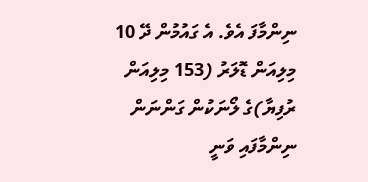ނިންމާފަ އެވެ. އެ ގައުމުން ދޭ 10 މިލިއަން ޑޮލަރު (153 މިލިއަން ރުފިޔާ)ގެ ލޯނަކުން ގަންނަން ނިންމާފައި ވަނީ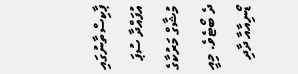ޕާކިސްތާނުގައި އުފައްދާ ސުޕަ މުޝާގް މަރުކާގެ ދެ ބޯޓެވެ. މިއީ ޑޯނިއާއާ ދާދި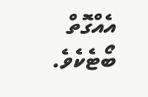އެއްގޮތް ބޯޓެކެވެ.